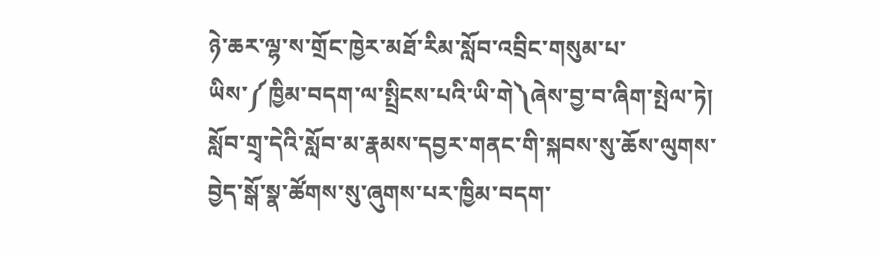ཉེ་ཆར་ལྷ་ས་གྲོང་ཁྱེར་མཐོ་རིམ་སློབ་འབྲིང་གསུམ་པ་ཡིས་༼ཁྱིམ་བདག་ལ་སྤྲིངས་པའི་ཡི་གེ༽ཞེས་བྱ་བ་ཞིག་སྤེལ་ཏེ། སློབ་གྲྭ་དེའི་སློབ་མ་རྣམས་དབྱར་གནང་གི་སྐབས་སུ་ཆོས་ལུགས་བྱེད་སྒོ་སྣ་ཚོགས་སུ་ཞུགས་པར་ཁྱིམ་བདག་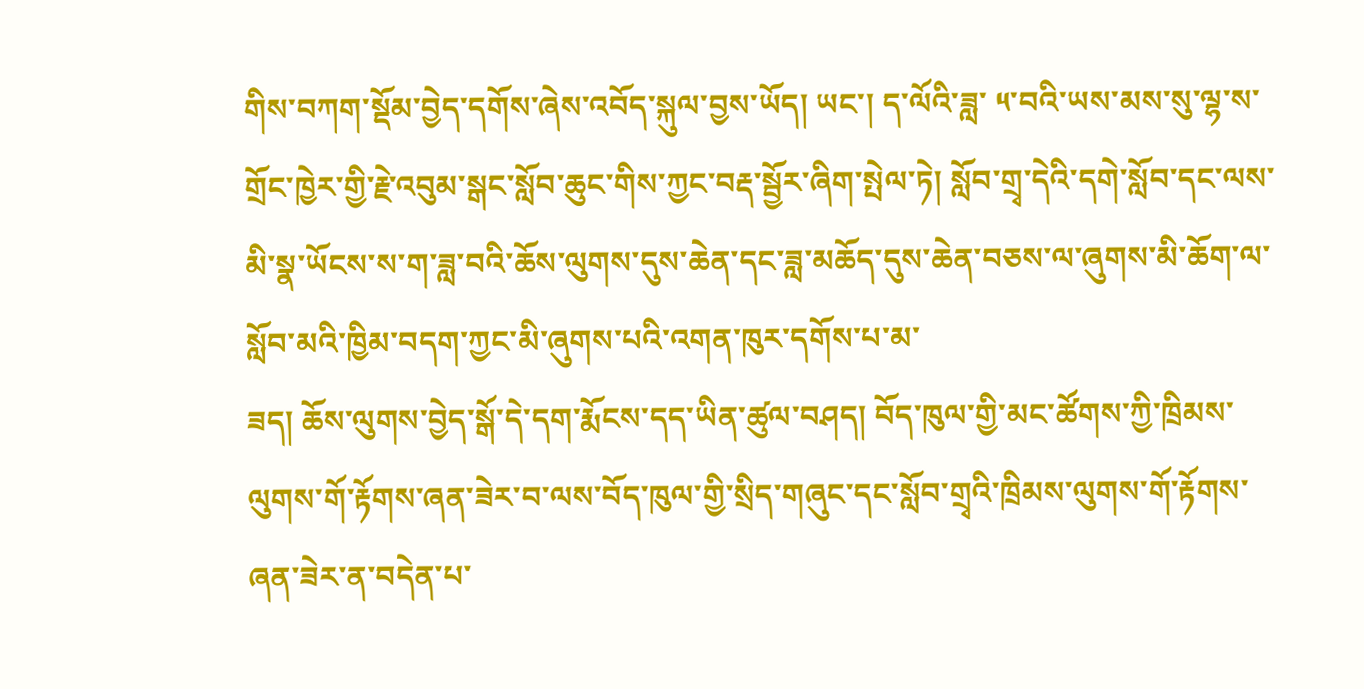གིས་བཀག་སྡོམ་བྱེད་དགོས་ཞེས་འབོད་སྐུལ་བྱས་ཡོད། ཡང་། ད་ལོའི་ཟླ་ ༥་བའི་ཡས་མས་སུ་ལྷ་ས་གྲོང་ཁྱེར་གྱི་རྗེ་འབུམ་སྒང་སློབ་ཆུང་གིས་ཀྱང་བརྡ་སྦྱོར་ཞིག་སྤེལ་ཏེ། སློབ་གྲྭ་དེའི་དགེ་སློབ་དང་ལས་མི་སྣ་ཡོངས་ས་ག་ཟླ་བའི་ཆོས་ལུགས་དུས་ཆེན་དང་ཟླ་མཆོད་དུས་ཆེན་བཅས་ལ་ཞུགས་མི་ཆོག་ལ་སློབ་མའི་ཁྱིམ་བདག་ཀྱང་མི་ཞུགས་པའི་འགན་ཁུར་དགོས་པ་མ་
ཟད། ཆོས་ལུགས་བྱེད་སྒོ་དེ་དག་རྨོངས་དད་ཡིན་ཚུལ་བཤད། བོད་ཁུལ་གྱི་མང་ཚོགས་ཀྱི་ཁྲིམས་ལུགས་གོ་རྟོགས་ཞན་ཟེར་བ་ལས་བོད་ཁུལ་གྱི་སྲིད་གཞུང་དང་སློབ་གྲྭའི་ཁྲིམས་ལུགས་གོ་རྟོགས་ཞན་ཟེར་ན་བདེན་པ་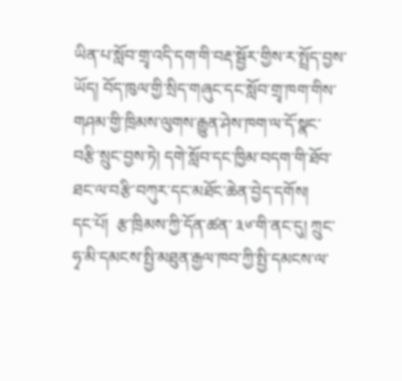ཡིན་པ་སློབ་གྲྭ་འདི་དག་གི་བརྡ་སྦྱོར་གྱིས་ར་སྤྲོད་བྱས་ཡོད། བོད་ཁུལ་གྱི་སྲིད་གཞུང་དང་སློབ་གྲྭ་ཁག་གིས་གཤམ་གྱི་ཁྲིམས་ལུགས་རྒྱུན་ཤེས་ཁག་ལ་དོ་སྣང་བརྩི་སྲུང་བྱས་ཏེ། དགེ་སློབ་དང་ཁྱིམ་བདག་གི་ཐོབ་ཐང་ལ་བརྩི་བཀུར་དང་མཐོང་ཆེན་བྱེད་དགོས།
དང་པོ།  རྩ་ཁྲིམས་ཀྱི་དོན་ཚན་ ༣༦་གི་ནང་དུ། ཀྲུང་ཧྭ་མི་དམངས་སྤྱི་མཐུན་རྒྱལ་ཁབ་ཀྱི་སྤྱི་དམངས་ལ་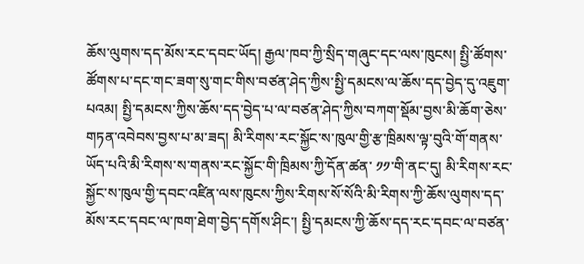ཆོས་ལུགས་དད་མོས་རང་དབང་ཡོད། རྒྱལ་ཁབ་ཀྱི་སྲིད་གཞུང་དང་ལས་ཁུངས། སྤྱི་ཚོགས་ཚོགས་པ་དང་གང་ཟག་སུ་གང་གིས་བཙན་ཤེད་ཀྱིས་སྤྱི་དམངས་ལ་ཆོས་དད་བྱེད་དུ་འཇུག་པའམ། སྤྱི་དམངས་ཀྱིས་ཆོས་དད་བྱེད་པ་ལ་བཙན་ཤེད་ཀྱིས་བཀག་སྡོམ་བྱས་མི་ཆོག་ཅེས་གཏན་འབེབས་བྱས་པ་མ་ཟད། མི་རིགས་རང་སྐྱོང་ས་ཁུལ་གྱི་རྩ་ཁྲིམས་ལྟ་བུའི་གོ་གནས་ཡོད་པའི་མི་རིགས་ས་གནས་རང་སྐྱོང་གི་ཁྲིམས་ཀྱི་དོན་ཚན་ ༡༡་གི་ནང་དུ། མི་རིགས་རང་སྐྱོང་ས་ཁུལ་གྱི་དབང་འཛིན་ལས་ཁུངས་ཀྱིས་རིགས་སོ་སོའི་མི་རིགས་ཀྱི་ཆོས་ལུགས་དད་མོས་རང་དབང་ལ་ཁག་ཐེག་བྱེད་དགོས་ཤིང་། སྤྱི་དམངས་ཀྱི་ཆོས་དད་རང་དབང་ལ་བཙན་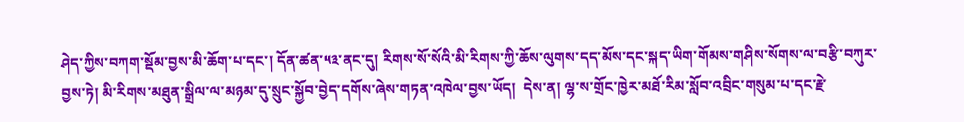ཤེད་ཀྱིས་བཀག་སྡོམ་བྱས་མི་ཆོག་པ་དང་། དོན་ཚན་༥༣་ནང་དུ། རིགས་སོ་སོའི་མི་རིགས་ཀྱི་ཆོས་ལུགས་དད་མོས་དང་སྐད་ཡིག་གོམས་གཤིས་སོགས་ལ་བརྩི་བཀུར་བྱས་ཏེ། མི་རིགས་མཐུན་སྒྲིལ་ལ་མཉམ་དུ་སྲུང་སྐྱོབ་བྱེད་དགོས་ཞེས་གཏན་འཁེལ་བྱས་ཡོད།  དེས་ན། ལྷ་ས་གྲོང་ཁྱེར་མཐོ་རིམ་སློབ་འབྲིང་གསུམ་པ་དང་རྗེ་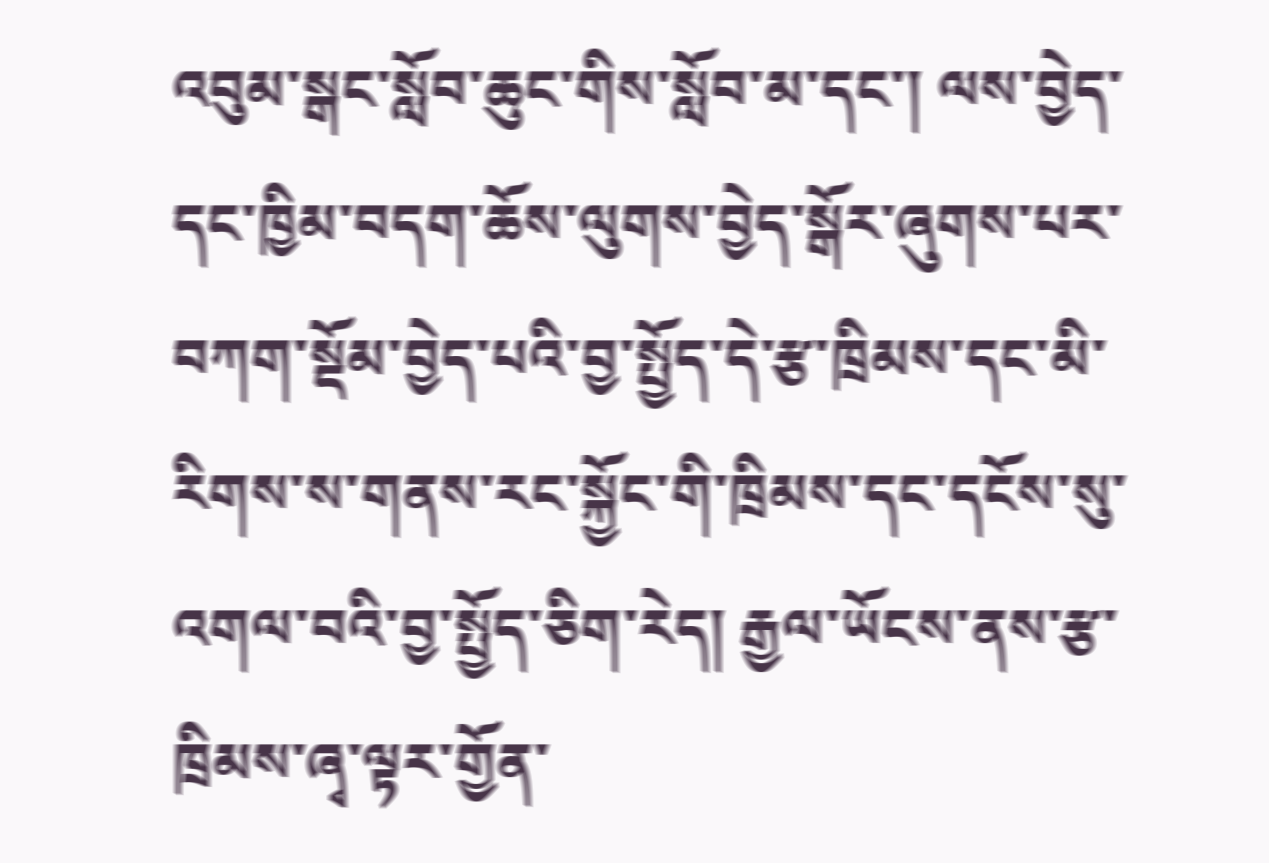འབུམ་སྒང་སློབ་ཆུང་གིས་སློབ་མ་དང་། ལས་བྱེད་དང་ཁྱིམ་བདག་ཆོས་ལུགས་བྱེད་སྒོར་ཞུགས་པར་བཀག་སྡོམ་བྱེད་པའི་བྱ་སྤྱོད་དེ་རྩ་ཁྲིམས་དང་མི་རིགས་ས་གནས་རང་སྐྱོང་གི་ཁྲིམས་དང་དངོས་སུ་འགལ་བའི་བྱ་སྤྱོད་ཅིག་རེད། རྒྱལ་ཡོངས་ནས་རྩ་ཁྲིམས་ཞྭ་ལྟར་གྱོན་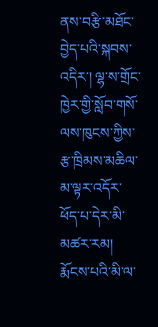ནས་བརྩི་མཐོང་བྱེད་པའི་སྐབས་འདིར་། ལྷ་ས་གྲོང་ཁྱེར་གྱི་སློབ་གསོ་ལས་ཁུངས་ཀྱིས་རྩ་ཁྲིམས་མཆིལ་མ་ལྟར་འདོར་ཕོད་པ་དེར་མི་མཚར་རམ། རྨོངས་པའི་མི་ལ་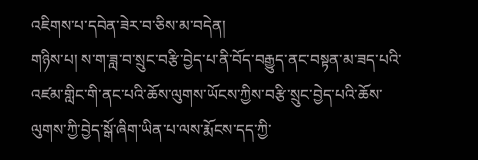འཇིགས་པ་དབེན་ཟེར་བ་ཅིས་མ་བདེན།
གཉིས་པ། ས་ག་ཟླ་བ་སྲུང་བརྩི་བྱེད་པ་ནི་བོད་བརྒྱུད་ནང་བསྟན་མ་ཟད་པའི་འཛམ་གླིང་གི་ནང་པའི་ཆོས་ལུགས་ཡོངས་ཀྱིས་བརྩི་སྲུང་བྱེད་པའི་ཆོས་ལུགས་ཀྱི་བྱེད་སྒོ་ཞིག་ཡིན་པ་ལས་རྨོངས་དད་ཀྱི་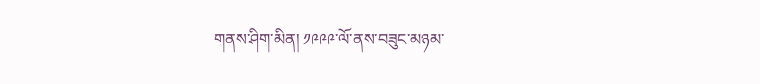གནས་ཤིག་མིན། ༡༩༩༩་ལོ་ནས་བཟུང་མཉམ་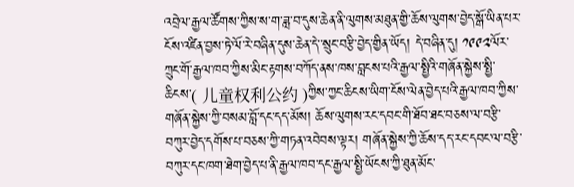འབྲེལ་རྒྱལ་ཚོགས་ཀྱིས་ས་ག་ཟླ་བ་དུས་ཆེན་ནི་ལུགས་མཐུན་གྱི་ཆོས་ལུགས་བྱེད་སྒོ་ཡིན་པར་ངོས་འཛིན་བྱས་ཏེ་ལོ་རེ་བཞིན་དུས་ཆེན་དེ་་སྲུང་བརྩི་བྱེད་གྱིན་ཡོད། དེ་བཞིན་དུ། ༡༩༩༢ལོར་ཀྲུང་གོ་རྒྱལ་ཁབ་ཀྱིས་མིང་རྟགས་བཀོད་ནས་ཁས་བླངས་པའི་རྒྱལ་སྤྱིའི་གཞོན་སྐྱེས་སྤྱི་ཆིངས་( 儿童权利公约 )ཀྱིས་ཀྱང་ཆིངས་ཡིག་ངོས་ལེན་བྱེད་པའི་རྒྱལ་ཁབ་ཀྱིས་གཞོན་སྐྱེས་ཀྱི་བསམ་བློ་དང་དད་མོས། ཆོས་ལུགས་རང་དབང་གི་ཐོབ་ཐང་བཅས་ལ་བརྩི་བཀུར་བྱེད་དགོས་པ་བཅས་ཀྱི་གཏན་འབེབས་ལྟར། གཞོན་སྐྱེས་ཀྱི་ཆོས་དད་རང་དབང་ལ་བརྩི་བཀུར་དང་ཁག་ཐེག་བྱེད་པ་ནི་རྒྱལ་ཁབ་དང་རྒྱལ་སྤྱི་ཡོངས་ཀྱི་ཐུན་མོང་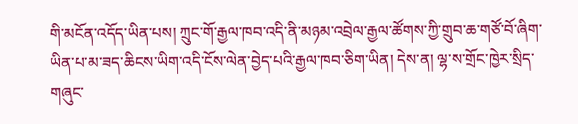གི་མངོན་འདོད་ཡིན་པས། ཀྲུང་གོ་རྒྱལ་ཁབ་འདི་ནི་མཉམ་འབྲེལ་རྒྱལ་ཚོགས་ཀྱི་གྲུབ་ཆ་གཙོ་བོ་ཞིག་ཡིན་པ་མ་ཟད་ཆིངས་ཡིག་འདི་ངོས་ལེན་བྱེད་པའི་རྒྱལ་ཁབ་ཅིག་ཡིན། དེས་ན། ལྷ་ས་གྲོང་ཁྱེར་སྲིད་གཞུང་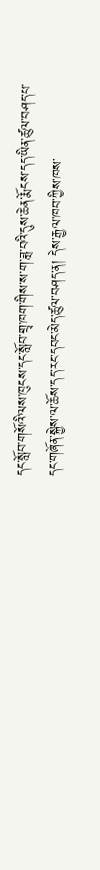དང་སློབ་གསོའི་ལས་ཁུངས་དང་སློབ་གྲྭ་ཁག་གིས་ས་ག་ཟླ་བའི་དུས་ཆེན་རྨོངས་དད་ཡིན་ཚུལ་བཤད་པ་དང་གཞོན་སྐྱེས་ལ་ཆོས་དད་རང་དབང་མེད་ཚུལ་བཤད་ན། དེས་རྒྱལ་ཁབ་ཀྱིས་ཁས་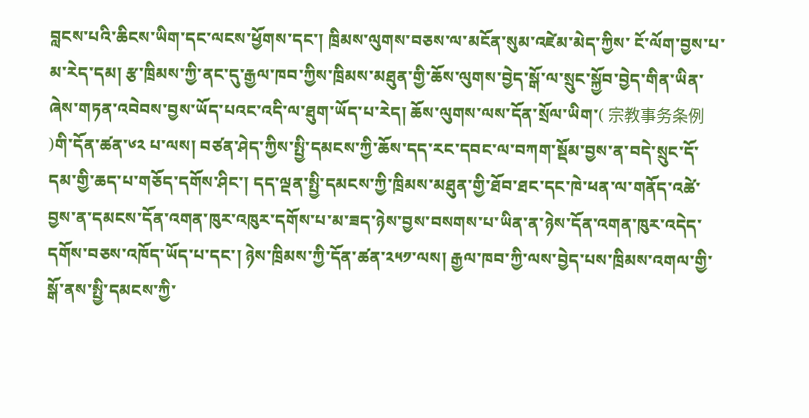བླངས་པའི་ཆིངས་ཡིག་དང་ལངས་ཕྱོགས་དང་། ཁྲིམས་ལུགས་བཅས་ལ་མངོན་སུམ་འཛེམ་མེད་ཀྱིས་ ངོ་ལོག་བྱས་པ་མ་རེད་དམ། རྩ་ཁྲིམས་ཀྱི་ནང་དུ་རྒྱལ་ཁབ་ཀྱིས་ཁྲིམས་མཐུན་གྱི་ཆོས་ལུགས་བྱེད་སྒོ་ལ་སྲུང་སྐྱོབ་བྱེད་གིན་ཡིན་ཞེས་གཏན་འབེབས་བྱས་ཡོད་པའང་འདི་ལ་ཐུག་ཡོད་པ་རེད། ཆོས་ལུགས་ལས་དོན་སྲོལ་ཡིག་( 宗教事务条例 )གི་དོན་ཚན་༦༢ པ་ལས། བཙན་ཤེད་ཀྱིས་སྤྱི་དམངས་ཀྱི་ཆོས་དད་རང་དབང་ལ་བཀག་སྡོམ་བྱས་ན་བདེ་སྲུང་དོ་དམ་གྱི་ཆད་པ་གཅོད་དགོས་ཤིང་། དད་ལྡན་སྤྱི་དམངས་ཀྱི་ཁྲིམས་མཐུན་གྱི་ཐོབ་ཐང་དང་ཁེ་ཕན་ལ་གནོད་འཚེ་བྱས་ན་དམངས་དོན་འགན་ཁུར་འཁུར་དགོས་པ་མ་ཟད་ཉེས་བྱས་བསགས་པ་ཡིན་ན་ཉེས་དོན་འགན་ཁུར་འདེད་དགོས་བཅས་འཁོད་ཡོད་པ་དང་། ཉེས་ཁྲིམས་ཀྱི་དོན་ཚན་༢༥༡་ལས། རྒྱལ་ཁབ་ཀྱི་ལས་བྱེད་པས་ཁྲིམས་འགལ་གྱི་སྒོ་ནས་སྤྱི་དམངས་ཀྱི་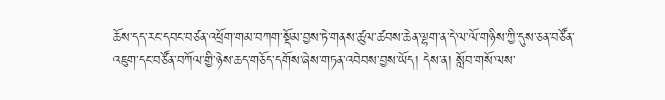ཆོས་དད་རང་དབང་བཙན་འཕྲོག་གམ་བཀག་སྡོམ་བྱས་ཏེ་གནས་ཚུལ་ཚབས་ཆེན་ལྷག་ན་དེ་ལ་ལོ་གཉིས་ཀྱི་དུས་ཅན་བཙོན་འཇུག་དང་བཙོན་བཀོལ་གྱི་ཉེས་ཆད་གཅོད་དགོས་ཞེས་གཏན་འབེབས་བྱས་ཡོད། དེས་ན། སློབ་གསོ་ལས་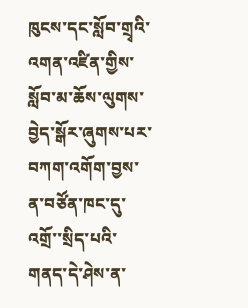ཁུངས་དང་སློབ་གྲྭའི་འགན་འཛིན་གྱིས་སློབ་མ་ཆོས་ལུགས་བྱེད་སྒོར་ཞུགས་པར་བཀག་འགོག་བྱས་ན་བཙོན་ཁང་དུ་འགྲོ་་སྲིད་པའི་གནད་དེ་ཤེས་ན་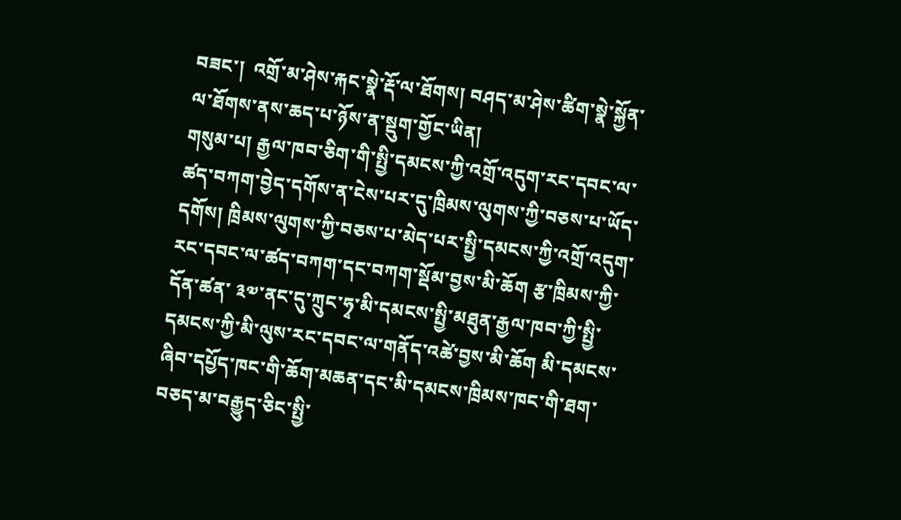བཟང་།  འགྲོ་མ་ཤེས་རྐང་སྣེ་རྡོ་ལ་ཐོགས། བཤད་མ་ཤེས་ཚིག་སྣེ་སྐྱོན་ལ་ཐོགས་ནས་ཆད་པ་ཉོས་ན་སྡུག་གྱོང་ཡིན།
གསུམ་པ། རྒྱལ་ཁབ་ཅིག་གི་སྤྱི་དམངས་ཀྱི་འགྲོ་འདུག་རང་དབང་ལ་ཚད་བཀག་བྱེད་དགོས་ན་ངེས་པར་དུ་ཁྲིམས་ལུགས་ཀྱི་བཅས་པ་ཡོད་དགོས། ཁྲིམས་ལུགས་ཀྱི་བཅས་པ་མེད་པར་སྤྱི་དམངས་ཀྱི་འགྲོ་འདུག་རང་དབང་ལ་ཚད་བཀག་དང་བཀག་སྡོམ་བྱས་མི་ཆོག རྩ་ཁྲིམས་ཀྱི་དོན་ཚན་ ༣༧་ནང་དུ་ཀྲུང་ཧྭ་མི་དམངས་སྤྱི་མཐུན་རྒྱལ་ཁབ་ཀྱི་སྤྱི་དམངས་ཀྱི་མི་ལུས་རང་དབང་ལ་གནོད་འཚེ་བྱས་མི་ཆོག མི་དམངས་ཞིབ་དཔྱོད་ཁང་གི་ཆོག་མཆན་དང་མི་དམངས་ཁྲིམས་ཁང་གི་ཐག་བཅད་མ་བརྒྱུད་ཅིང་སྤྱི་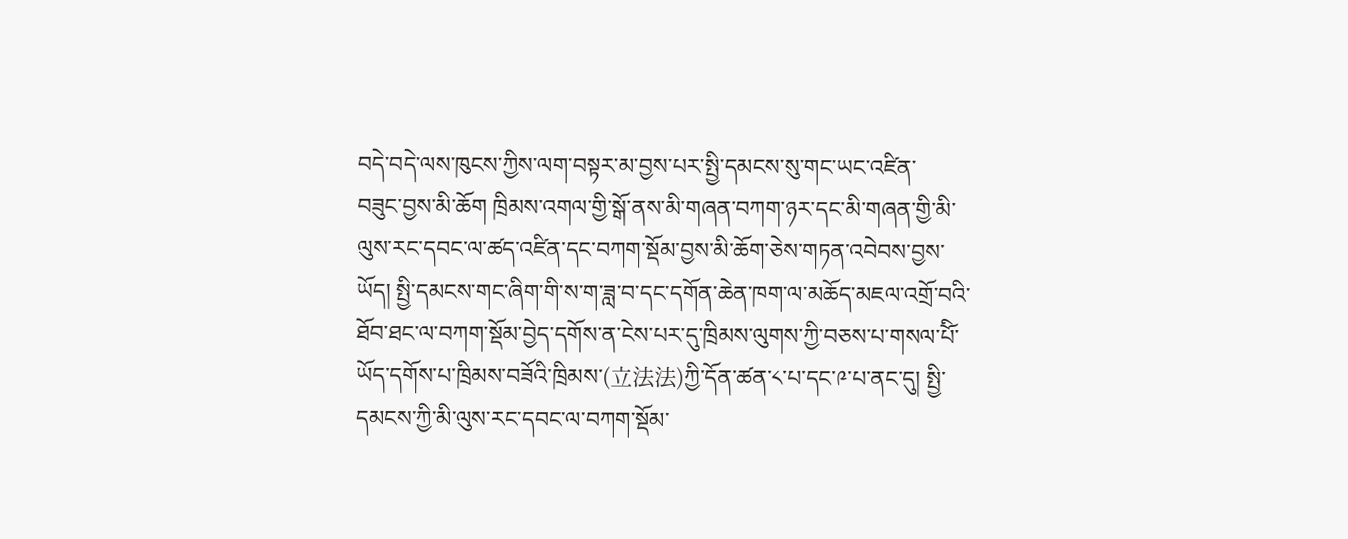བདེ་བདེ་ལས་ཁུངས་ཀྱིས་ལག་བསྟར་མ་བྱས་པར་སྤྱི་དམངས་སུ་གང་ཡང་འཛིན་
བཟུང་བྱས་མི་ཆོག ཁྲིམས་འགལ་གྱི་སྒོ་ནས་མི་གཞན་བཀག་ཉར་དང་མི་གཞན་གྱི་མི་ལུས་རང་དབང་ལ་ཚད་འཛིན་དང་བཀག་སྡོམ་བྱས་མི་ཆོག་ཅེས་གཏན་འབེབས་བྱས་ཡོད། སྤྱི་དམངས་གང་ཞིག་གི་ས་ག་ཟླ་བ་དང་དགོན་ཆེན་ཁག་ལ་མཆོད་མཇལ་འགྲོ་བའི་ཐོབ་ཐང་ལ་བཀག་སྡོམ་བྱེད་དགོས་ན་ངེས་པར་དུ་ཁྲིམས་ལུགས་ཀྱི་བཅས་པ་གསལ་པོི་ཡོད་དགོས་པ་ཁྲིམས་བཟོའི་ཁྲིམས་(立法法)ཀྱི་དོན་ཚན་༨་པ་དང་༩་པ་ནང་དུ། སྤྱི་དམངས་ཀྱི་མི་ལུས་རང་དབང་ལ་བཀག་སྡོམ་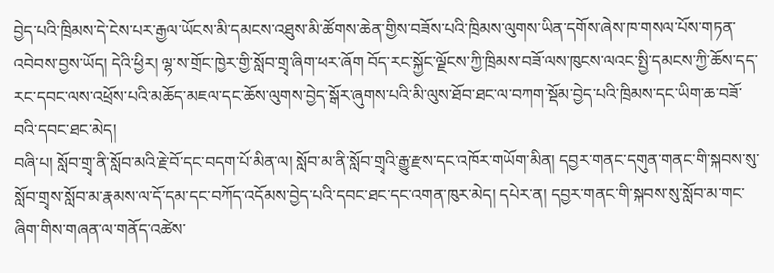བྱེད་པའི་ཁྲིམས་དེ་ངེས་པར་རྒྱལ་ཡོངས་མི་དམངས་འཐུས་མི་ཚོགས་ཆེན་གྱིས་བཟོས་པའི་ཁྲིམས་ལུགས་ཡིན་དགོས་ཞེས་ཁ་གསལ་པོས་གཏན་འབེབས་བྱས་ཡོད། དེའི་ཕྱིར། ལྷ་ས་གྲོང་ཁྱེར་གྱི་སློབ་གྲྭ་ཞིག་ཕར་ཞོག བོད་རང་སྐྱོང་ལྗོངས་ཀྱི་ཁྲིམས་བཟོ་ལས་ཁུངས་ལའང་སྤྱི་དམངས་ཀྱི་ཆོས་དད་རང་དབང་ལས་འཕྲོས་པའི་མཆོད་མཇལ་དང་ཆོས་ལུགས་བྱེད་སྒོར་ཞུགས་པའི་མི་ལུས་ཐོབ་ཐང་ལ་བཀག་སྡོམ་བྱེད་པའི་ཁྲིམས་དང་ཡིག་ཆ་བཟོ་བའི་དབང་ཐང་མེད།
བཞི་པ། སློབ་གྲྭ་ནི་སློབ་མའི་རྗེ་བོ་དང་བདག་པོ་མིན་ལ། སློབ་མ་ནི་སློབ་གྲྭའི་རྒྱུ་རྫས་དང་འཁོར་གཡོག་མིན། དབྱར་གནང་དགུན་གནང་གི་སྐབས་སུ་སློབ་གྲྭས་སློབ་མ་རྣམས་ལ་དོ་དམ་དང་བཀོད་འདོམས་བྱེད་པའི་དབང་ཐང་དང་འགན་ཁུར་མེད། དཔེར་ན། དབྱར་གནང་གི་སྐབས་སུ་སློབ་མ་གང་ཞིག་གིས་གཞན་ལ་གནོད་འཚེས་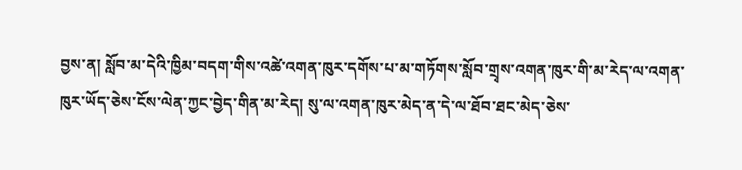བྱས་ན། སློབ་མ་དེའི་ཁྱིམ་བདག་གིས་འཚེ་འགན་ཁུར་དགོས་པ་མ་གཏོགས་སློབ་གྲྭས་འགན་ཁུར་གི་མ་རེད་ལ་འགན་ཁུར་ཡོད་ཅེས་ངོས་ལེན་ཀྱང་བྱེད་གིན་མ་རེད། སུ་ལ་འགན་ཁུར་མེད་ན་དེ་ལ་ཐོབ་ཐང་མེད་ཅེས་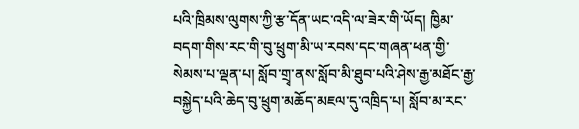པའི་ཁྲིམས་ལུགས་ཀྱི་རྩ་དོན་ཡང་འདི་ལ་ཟེར་གི་ཡོད། ཁྱིམ་བདག་གིས་རང་གི་བུ་ཕྲུག་མི་ཡ་རབས་དང་གཞན་ཕན་གྱི་སེམས་པ་ལྡན་པ། སློབ་གྲྭ་ནས་སློབ་མི་ཐུབ་པའི་ཤེས་རྒྱ་མཐོང་རྒྱ་བསྐྱེད་པའི་ཆེད་བུ་ཕྲུག་མཆོད་མཇལ་དུ་འཁྲིད་པ། སློབ་མ་རང་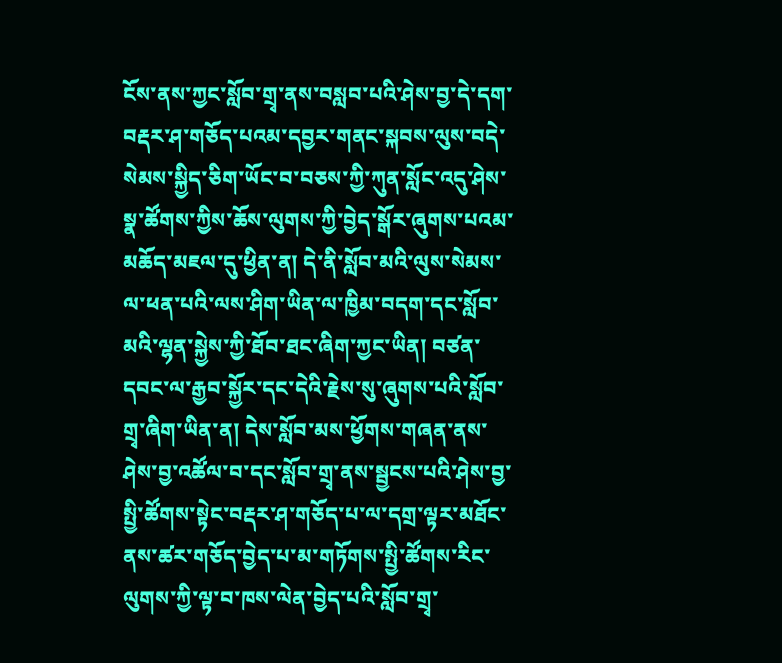ངོས་ནས་ཀྱང་སློབ་གྲྭ་ནས་བསླབ་པའི་ཤེས་བྱ་དེ་དག་བརྡར་ཤ་གཅོད་པའམ་དབྱར་གནང་སྐབས་ལུས་བདེ་སེམས་སྐྱིད་ཅིག་ཡོང་བ་བཅས་ཀྱི་ཀུན་སློང་འདུ་ཤེས་སྣ་ཚོགས་ཀྱིས་ཆོས་ལུགས་ཀྱི་བྱེད་སྒོར་ཞུགས་པའམ་མཆོད་མཇལ་དུ་ཕྱིན་ན། དེ་ནི་སློབ་མའི་ལུས་སེམས་ལ་ཕན་པའི་ལས་ཤིག་ཡིན་ལ་ཁྱིམ་བདག་དང་སློབ་མའི་ལྷན་སྐྱེས་ཀྱི་ཐོབ་ཐང་ཞིག་ཀྱང་ཡིན། བཙན་དབང་ལ་རྒྱབ་སྐྱོར་དང་དེའི་རྗེས་སུ་ཞུགས་པའི་སློབ་གྲྭ་ཞིག་ཡིན་ན། དེས་སློབ་མས་ཕྱོགས་གཞན་ནས་ཤེས་བྱ་འཚོལ་བ་དང་སློབ་གྲྭ་ནས་སྦྱངས་པའི་ཤེས་བྱ་སྤྱི་ཚོགས་སྟེང་བརྡར་ཤ་གཅོད་པ་ལ་དགྲ་ལྟར་མཐོང་ནས་ཚར་གཅོད་བྱེད་པ་མ་གཏོགས་སྤྱི་ཚོགས་རིང་ལུགས་ཀྱི་ལྟ་བ་ཁས་ལེན་བྱེད་པའི་སློབ་གྲྭ་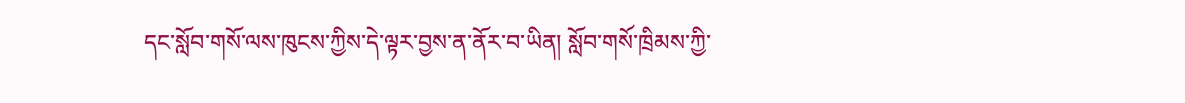དང་སློབ་གསོ་ལས་ཁུངས་ཀྱིས་དེ་ལྟར་བྱས་ན་ནོར་བ་ཡིན། སློབ་གསོ་ཁྲིམས་ཀྱི་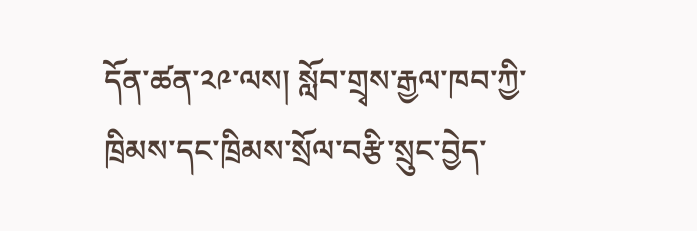དོན་ཚན་༢༩་ལས། སློབ་གྲྭས་རྒྱལ་ཁབ་ཀྱི་ཁྲིམས་དང་ཁྲིམས་སྲོལ་བརྩི་སྲུང་བྱེད་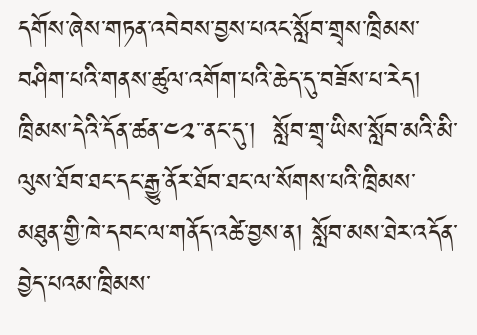དགོས་ཞེས་གཏན་འབེབས་བྱས་པའང་སློབ་གྲྭས་ཁྲིམས་བཤིག་པའི་གནས་ཚུལ་འགོག་པའི་ཆེད་དུ་བཟོས་པ་རེད། ཁྲིམས་དེའི་དོན་ཚན་༤༢་་ནང་དུ་།  སློབ་གྲྭ་ཡིས་སློབ་མའི་མི་ལུས་ཐོབ་ཐང་དང་རྒྱུ་ནོར་ཐོབ་ཐང་ལ་སོགས་པའི་ཁྲིམས་མཐུན་གྱི་ཁེ་དབང་ལ་གནོད་འཚེ་བྱས་ན། སློབ་མས་ཐེར་འདོན་བྱེད་པའམ་ཁྲིམས་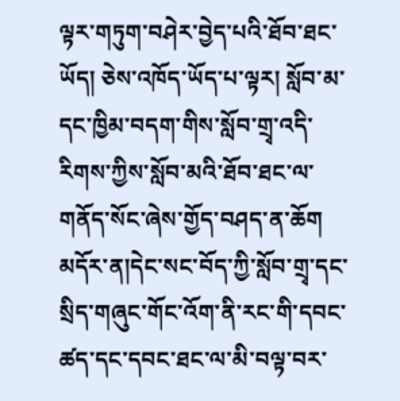ལྟར་གཏུག་བཤེར་བྱེད་པའི་ཐོབ་ཐང་ཡོད། ཅེས་འཁོད་ཡོད་པ་ལྟར། སློབ་མ་དང་ཁྱིམ་བདག་གིས་སློབ་གྲྭ་འདི་རིགས་ཀྱིས་སློབ་མའི་ཐོབ་ཐང་ལ་གནོད་སོང་ཞེས་གྱོད་བཤད་ན་ཆོག
མདོར་ན།དེང་སང་བོད་ཀྱི་སློབ་གྲྭ་དང་སྲིད་གཞུང་གོང་འོག་ནི་རང་གི་དབང་ཚད་དང་དབང་ཐང་ལ་མི་བལྟ་བར་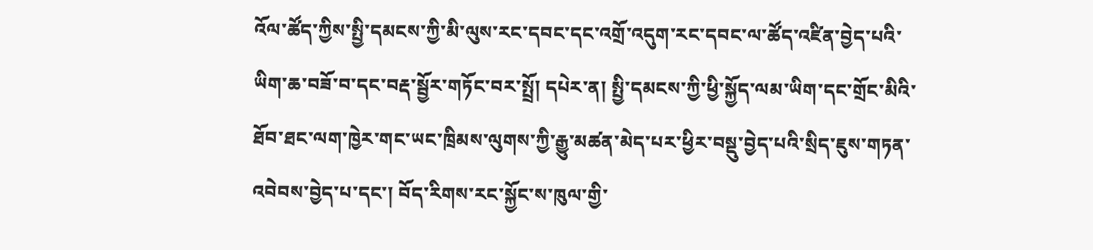འོལ་ཚོད་ཀྱིས་སྤྱི་དམངས་ཀྱི་མི་ལུས་རང་དབང་དང་འགྲོ་འདུག་རང་དབང་ལ་ཚོད་འཛིན་བྱེད་པའི་ཡིག་ཆ་བཟོ་བ་དང་བརྡ་སྦྱོར་གཏོང་བར་སྤྲོ། དཔེར་ན། སྤྱི་དམངས་ཀྱི་ཕྱི་སྐྱོད་ལམ་ཡིག་དང་གྲོང་མིའི་ཐོབ་ཐང་ལག་ཁྱེར་གང་ཡང་ཁྲིམས་ལུགས་ཀྱི་རྒྱུ་མཚན་མེད་པར་ཕྱིར་བསྡུ་བྱེད་པའི་སྲིད་ཇུས་གཏན་འབེབས་བྱེད་པ་དང་། བོད་རིགས་རང་སྐྱོང་ས་ཁུལ་གྱི་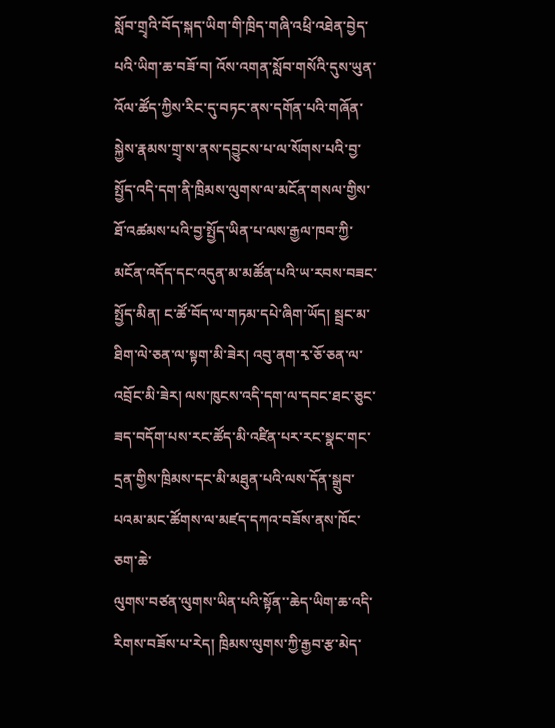སློབ་གྲྭའི་བོད་སྐད་ཡིག་གི་ཁྲིད་གཞི་འཕྲི་འཐེན་བྱེད་པའི་ཡིག་ཆ་བཟོ་བ། འོས་འགན་སློབ་གསོའི་དུས་ཡུན་འོལ་ཚོད་ཀྱིས་རིང་དུ་བཏང་ནས་དགོན་པའི་གཞོན་སྐྱེས་རྣམས་གྲྭ་ས་ནས་དབྱུངས་པ་ལ་སོགས་པའི་བྱ་སྤྱོད་འདི་དག་ནི་ཁྲིམས་ལུགས་ལ་མངོན་གསལ་གྱིས་ཐོ་འཚམས་པའི་བྱ་སྤྱོད་ཡིན་པ་ལས་རྒྱལ་ཁབ་ཀྱི་མངོན་འདོད་དང་འདུན་མ་མཚོན་པའི་ཡ་རབས་བཟང་སྤྱོད་མིན། ང་ཚོ་བོད་ལ་གཏམ་དཔེ་ཞིག་ཡོད། སྦྲང་མ་ཐིག་ལེ་ཅན་ལ་སྟག་མི་ཟེར། འབུ་ནག་རྭ་ཅོ་ཅན་ལ་འབྲོང་མི་ཟེར། ལས་ཁུངས་འདི་དག་ལ་དབང་ཐང་ཅུང་ཟད་བདོག་པས་རང་ཚོད་མི་འཛིན་པར་རང་སྣང་གང་དྲན་གྱིས་ཁྲིམས་དང་མི་མཐུན་པའི་ལས་དོན་སྒྲུབ་པའམ་མང་ཚོགས་ལ་མཛད་དཀའ་བཟོས་ནས་ཁོང་ཅག་ཆེ་
ལུགས་བཙན་ལུགས་ཡིན་པའི་སྟོན་་ཆེད་ཡིག་ཆ་འདི་རིགས་བཟོས་པ་རེད། ཁྲིམས་ལུགས་ཀྱི་རྒྱབ་རྩ་མེད་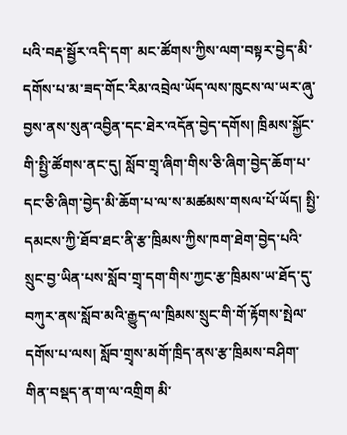པའི་བརྡ་སྦྱོར་འདི་དག་ མང་ཚོགས་ཀྱིས་ལག་བསྟར་བྱེད་མི་དགོས་པ་མ་ཟད་གོང་རིམ་འབྲེལ་ཡོད་ལས་ཁུངས་ལ་ཡར་ཞུ་བྱས་ནས་སུན་འབྱིན་དང་ཐེར་འདོན་བྱེད་དགོས། ཁྲིམས་སྐྱོང་གི་སྤྱི་ཚོགས་ནང་དུ། སློབ་གྲྭ་ཞིག་གིས་ཅི་ཞིག་བྱེད་ཆོག་པ་དང་ཅི་ཞིག་བྱེད་མི་ཆོག་པ་ལ་ས་མཚམས་གསལ་པོ་ཡོད། སྤྱི་དམངས་ཀྱི་ཐོབ་ཐང་ནི་རྩ་ཁྲིམས་ཀྱིས་ཁག་ཐེག་བྱེད་པའི་སྲུང་བྱ་ཡིན་པས་སློབ་གྲྭ་དག་གིས་ཀྱང་རྩ་ཁྲིམས་ཡ་ཐོད་དུ་བཀུར་ནས་སློབ་མའི་རྒྱུད་ལ་ཁྲིམས་སྲུང་གི་གོ་རྟོགས་སྤེལ་དགོས་པ་ལས། སློབ་གྲྭས་མགོ་ཁྲིད་ནས་རྩ་ཁྲིམས་བཤིག་གིན་བསྡད་ན་ག་ལ་འགྲིག མི་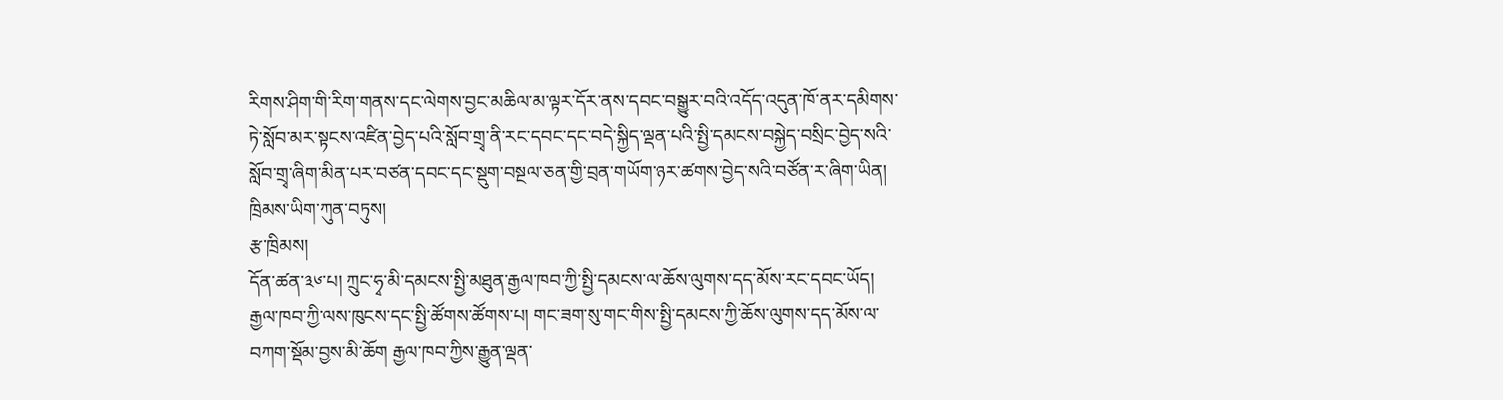རིགས་ཤིག་གི་རིག་གནས་དང་ལེགས་བྱང་མཆིལ་མ་ལྟར་དོར་ནས་དབང་བསྒྱུར་བའི་འདོད་འདུན་ཁོ་ནར་དམིགས་ཏེ་སློབ་མར་སྟངས་འཛིན་བྱེད་པའི་སློབ་གྲྭ་ནི་རང་དབང་དང་བདེ་སྐྱིད་ལྡན་པའི་སྤྱི་དམངས་བསྐྱེད་བསྲིང་བྱེད་སའི་སློབ་གྲྭ་ཞིག་མིན་པར་བཙན་དབང་དང་སྡུག་བསྔལ་ཅན་གྱི་བྲན་གཡོག་ཉར་ཚགས་བྱེད་སའི་བཙོན་ར་ཞིག་ཡིན།
ཁྲིམས་ཡིག་ཀུན་བཏུས།
རྩ་ཁྲིམས།
དོན་ཚན་༣༦་པ། ཀྲུང་ཧྭ་མི་དམངས་སྤྱི་མཐུན་རྒྱལ་ཁབ་ཀྱི་སྤྱི་དམངས་ལ་ཆོས་ལུགས་དད་མོས་རང་དབང་ཡོད། རྒྱལ་ཁབ་ཀྱི་ལས་ཁུངས་དང་སྤྱི་ཚོགས་ཚོགས་པ། གང་ཟག་སུ་གང་གིས་སྤྱི་དམངས་ཀྱི་ཆོས་ལུགས་དད་མོས་ལ་བཀག་སྡོམ་བྱས་མི་ཆོག རྒྱལ་ཁབ་ཀྱིས་རྒྱུན་ལྡན་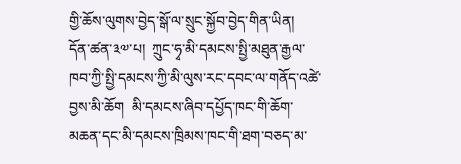གྱི་ཆོས་ལུགས་བྱེད་སྒོ་ལ་སྲུང་སྐྱོབ་བྱེད་གིན་ཡིན།
དོན་ཚན་༣༧་པ།  ཀྲུང་ཧྭ་མི་དམངས་སྤྱི་མཐུན་རྒྱལ་ཁབ་ཀྱི་སྤྱི་དམངས་ཀྱི་མི་ལུས་རང་དབང་ལ་གནོད་འཚེ་བྱས་མི་ཆོག  མི་དམངས་ཞིབ་དཔྱོད་ཁང་གི་ཆོག་མཆན་དང་མི་དམངས་ཁྲིམས་ཁང་གི་ཐག་བཅད་མ་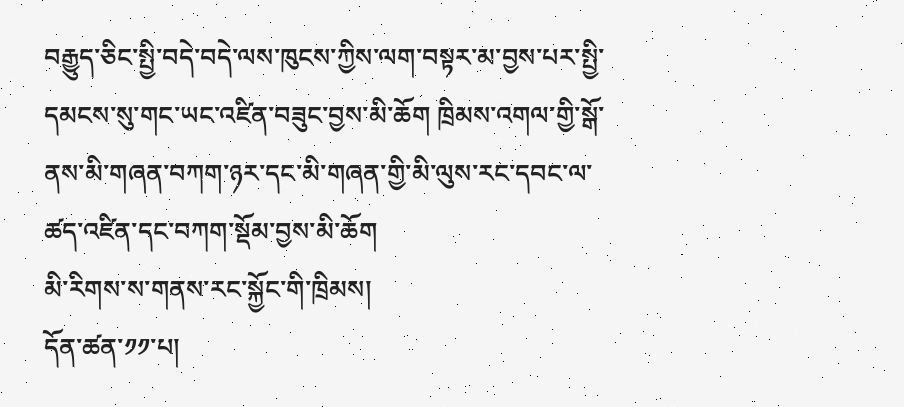བརྒྱུད་ཅིང་སྤྱི་བདེ་བདེ་ལས་ཁུངས་ཀྱིས་ལག་བསྟར་མ་བྱས་པར་སྤྱི་དམངས་སུ་གང་ཡང་འཛིན་བཟུང་བྱས་མི་ཆོག ཁྲིམས་འགལ་གྱི་སྒོ་ནས་མི་གཞན་བཀག་ཉར་དང་མི་གཞན་གྱི་མི་ལུས་རང་དབང་ལ་ཚད་འཛིན་དང་བཀག་སྡོམ་བྱས་མི་ཆོག
མི་རིགས་ས་གནས་རང་སྐྱོང་གི་ཁྲིམས།
དོན་ཚན་༡༡་པ།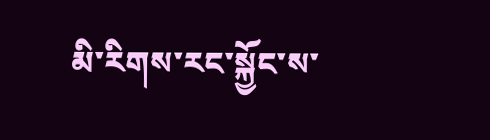མི་རིགས་རང་སྐྱོང་ས་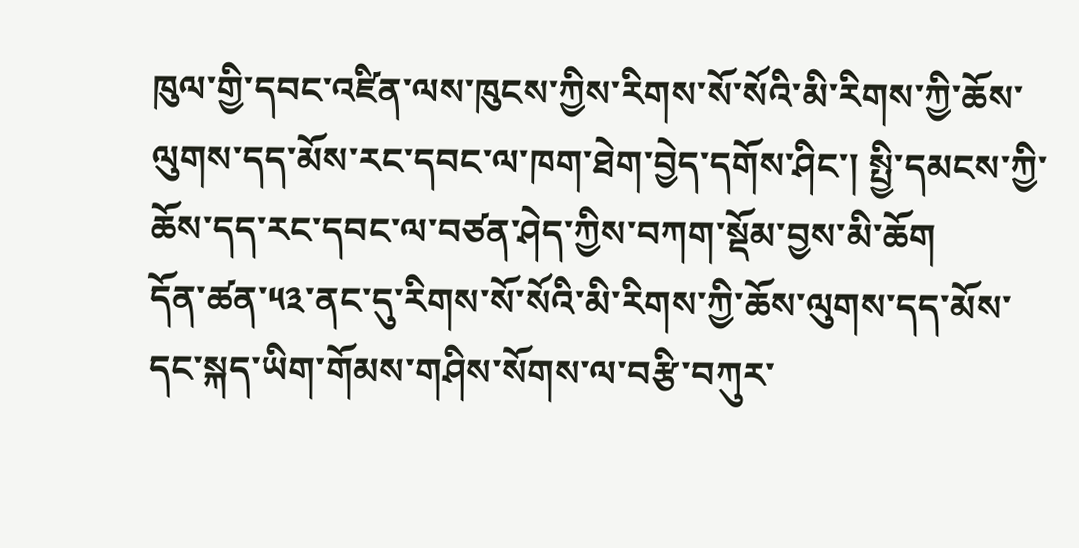ཁུལ་གྱི་དབང་འཛིན་ལས་ཁུངས་ཀྱིས་རིགས་སོ་སོའི་མི་རིགས་ཀྱི་ཆོས་ལུགས་དད་མོས་རང་དབང་ལ་ཁག་ཐེག་བྱེད་དགོས་ཤིང་། སྤྱི་དམངས་ཀྱི་ཆོས་དད་རང་དབང་ལ་བཙན་ཤེད་ཀྱིས་བཀག་སྡོམ་བྱས་མི་ཆོག
དོན་ཚན་༥༣་ནང་དུ་རིགས་སོ་སོའི་མི་རིགས་ཀྱི་ཆོས་ལུགས་དད་མོས་དང་སྐད་ཡིག་གོམས་གཤིས་སོགས་ལ་བརྩི་བཀུར་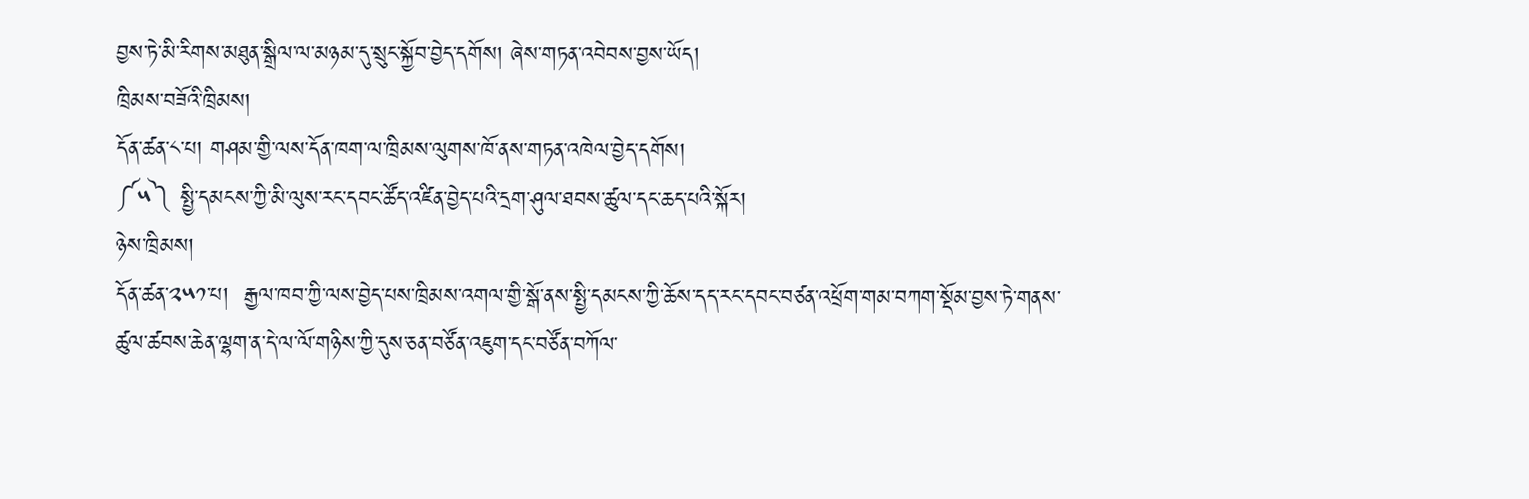བྱས་ཏེ་མི་རིགས་མཐུན་སྒྲིལ་ལ་མཉམ་དུ་སྲུང་སྐྱོབ་བྱེད་དགོས། ཞེས་གཏན་འབེབས་བྱས་ཡོད།
ཁྲིམས་བཟོའི་ཁྲིམས།
དོན་ཚན་༨་པ། གཤམ་གྱི་ལས་དོན་ཁག་ལ་ཁྲིམས་ལུགས་ཁོ་ནས་གཏན་འཁེལ་བྱེད་དགོས།
༼༥༽ སྤྱི་དམངས་ཀྱི་མི་ལུས་རང་དབང་ཚོད་འཛིན་བྱེད་པའི་དྲག་ཤུལ་ཐབས་ཚུལ་དང་ཆད་པའི་སྐོར།
ཉེས་ཁྲིམས།
དོན་ཚན་༢༥༡་པ།  རྒྱལ་ཁབ་ཀྱི་ལས་བྱེད་པས་ཁྲིམས་འགལ་གྱི་སྒོ་ནས་སྤྱི་དམངས་ཀྱི་ཆོས་དད་རང་དབང་བཙན་འཕྲོག་གམ་བཀག་སྡོམ་བྱས་ཏེ་གནས་ཚུལ་ཚབས་ཆེན་ལྷག་ན་དེ་ལ་ལོ་གཉིས་ཀྱི་དུས་ཅན་བཙོན་འཇུག་དང་བཙོན་བཀོལ་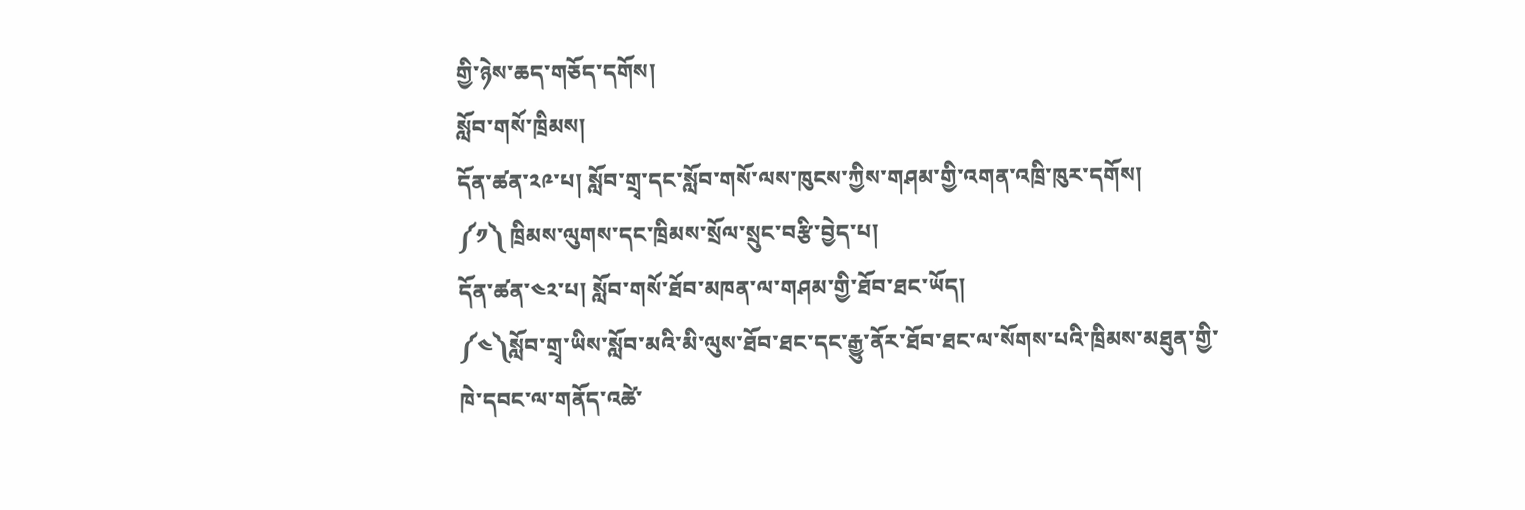གྱི་ཉེས་ཆད་གཅོད་དགོས།
སློབ་གསོ་ཁྲིམས།
དོན་ཚན་༢༩་པ། སློབ་གྲྭ་དང་སློབ་གསོ་ལས་ཁུངས་ཀྱིས་གཤམ་གྱི་འགན་འཁྲི་ཁུར་དགོས།
༼༡༽ ཁྲིམས་ལུགས་དང་ཁྲིམས་སྲོལ་སྲུང་བརྩི་བྱེད་པ།
དོན་ཚན་༤༢་པ། སློབ་གསོ་ཐོབ་མཁན་ལ་གཤམ་གྱི་ཐོབ་ཐང་ཡོད།
༼༤༽སློབ་གྲྭ་ཡིས་སློབ་མའི་མི་ལུས་ཐོབ་ཐང་དང་རྒྱུ་ནོར་ཐོབ་ཐང་ལ་སོགས་པའི་ཁྲིམས་མཐུན་གྱི་ཁེ་དབང་ལ་གནོད་འཚེ་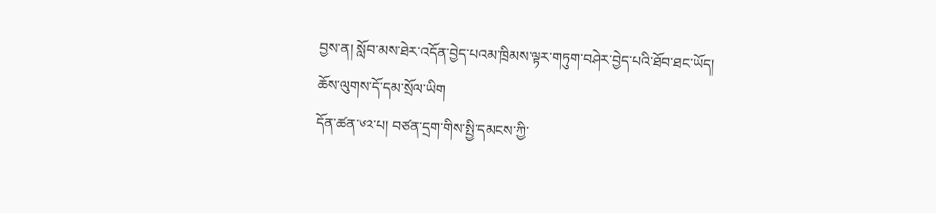བྱས་ན། སློབ་མས་ཐེར་འདོན་བྱེད་པའམ་ཁྲིམས་ལྟར་གཏུག་བཤེར་བྱེད་པའི་ཐོབ་ཐང་ཡོད།
ཆོས་ལུགས་དོ་དམ་སྲོལ་ཡིག
དོན་ཚན་༦༢་པ། བཙན་དྲག་གིས་སྤྱི་དམངས་ཀྱི་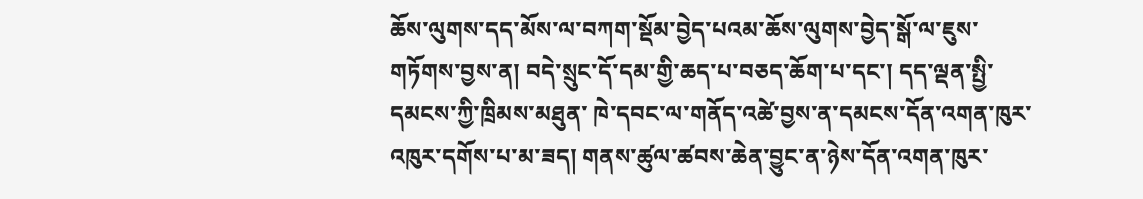ཆོས་ལུགས་དད་མོས་ལ་བཀག་སྡོམ་བྱེད་པའམ་ཆོས་ལུགས་བྱེད་སྒོ་ལ་ཇུས་གཏོགས་བྱས་ན། བདེ་སྲུང་དོ་དམ་གྱི་ཆད་པ་བཅད་ཆོག་པ་དང་། དད་ལྡན་སྤྱི་དམངས་ཀྱི་ཁྲིམས་མཐུན་ ཁེ་དབང་ལ་གནོད་འཚེ་བྱས་ན་དམངས་དོན་འགན་ཁུར་འཁུར་དགོས་པ་མ་ཟད། གནས་ཚུལ་ཚབས་ཆེན་བྱུང་ན་ཉེས་དོན་འགན་ཁུར་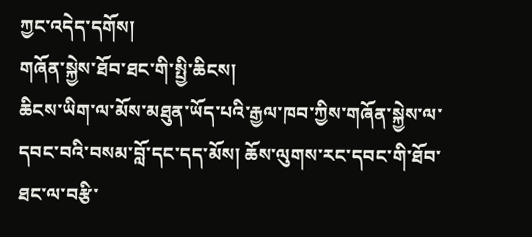ཀྱང་འདེད་དགོས།
གཞོན་སྐྱེས་ཐོབ་ཐང་གི་སྤྱི་ཆིངས།
ཆིངས་ཡིག་ལ་མོས་མཐུན་ཡོད་པའི་རྒྱལ་ཁབ་ཀྱིས་གཞོན་སྐྱེས་ལ་དབང་བའི་བསམ་བློ་དང་དད་མོས། ཆོས་ལུགས་རང་དབང་གི་ཐོབ་ཐང་ལ་བརྩི་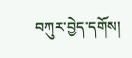བཀུར་བྱེད་དགོས།